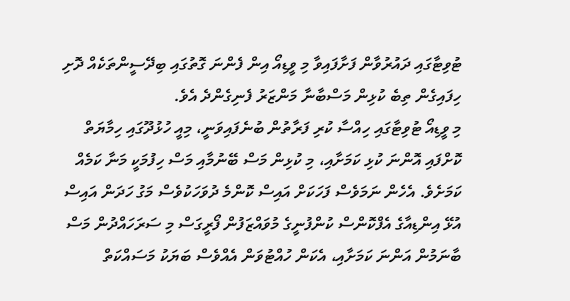ޓުވިޓާގައި ދައުރުވާން ފަށާފައިވާ މި ވީޑިއޯ އިން ފެންނަ ގޮތުގައި ބިދޭސީންތަކެއް ދޮށި ހިފައިގެން ތިބެ ކުޅިން މަސްބާނާ މަންޒަރު ފެނިގެންދެ އެވެ.
މި ވީޑިއޯ ޓުވިޓާގައި ހިއްސާ ކުރި ފަރާތުން ބުނެފައިވަނީ، މިއީ ހުޅުދޫގައި ހިމާޔަތް ކޮށްފައި އޮންނަ ކުޅި ކަމަށާއި، މި ކުޅިން މަސް ބޭނުމާއި މަސް ހިފުމަކީ މަނާ ކަމެއް ކަމަށެވެ. އެހެން ނަމަވެސް ފަހަކަށް އައިސް ކޮންމެ ދުވަހަކުވެސް މަގު ހަދަން އައިސް އުޅޭ އިންޑިއާގެ އެފްކޮންސް ކުންފުނީގެ މުވައްޒަފުން ފޯރީގަސް މި ސަރަހައްދުން މަސް ބާނަމުން އަންނަ ކަމަށާއި، އެކަން ހުއްޓުވަން އެއްވެސް ބަޔަކު މަސައްކަތް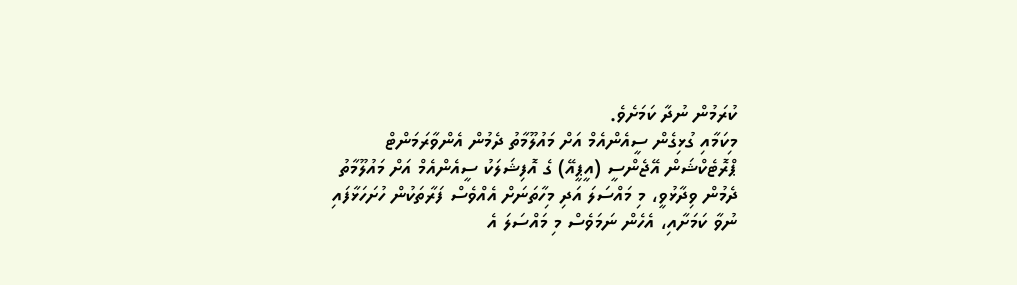ކުރަމުން ނުދާ ކަމަށެވެ.
މިކަމާއި ގުޅިގެން ސީއެންއެމް އަށް މައުލޫމާތު ދެމުން އެންވާރަމަންޓް ޕްރޮޓެކްޝަން އޭޖެންސީ (އީޕީއޭ) ގެ އޮފިޝަލަކު ސީއެންއެމް އަށް މައުލޫމާތު ދެމުން ވިދާޅުވީ، މި މައްސަލަ އަދި މިހާތަނަށް އެއްވެސް ފަރާތަކުން ހުށަހަޅާފައި ނުވާ ކަމަށާއި، އެހެން ނަމަވެސް މި މައްސަލަ އެ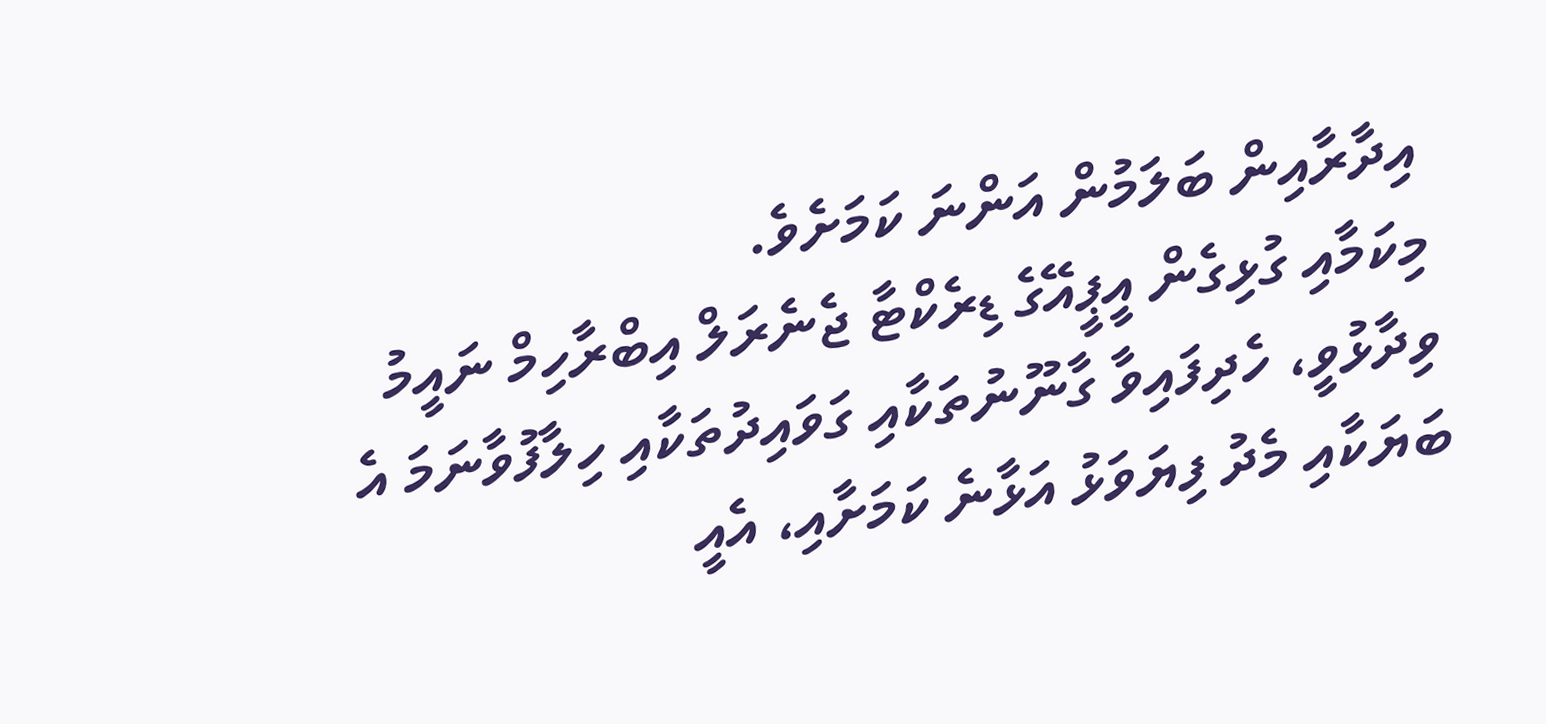އިދާރާއިން ބަލަމުން އަންނަ ކަމަށެވެ.
މިކަމާއި ގުޅިގެން އީޕީއޭގެ ޑިރެކްޓާ ޖެނެރަލް އިބްރާހިމް ނައީމު ވިދާޅުވީ، ހެދިފައިވާ ގާނޫނުތަކާއި ގަވައިދުތަކާއި ހިލާފުވާނަމަ އެ ބަޔަކާއި މެދު ފިޔަވަޅު އަޅާނެ ކަމަށާއި، އެއީ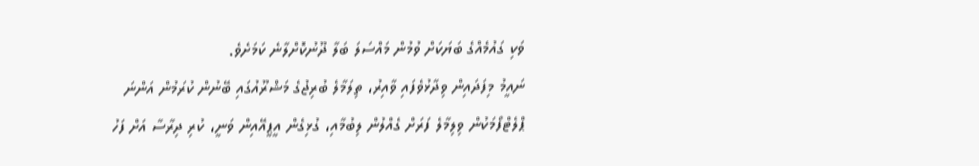ވަކި ގައުމެއްގެ ބަޔަކަށް ވުމުން މައްސަލަ ބަލާ ދޫނުކޮށްލާނެ ކަމަށެވެ.
ނައީމު މިފަދައިން ވިދާޅުވެފައި ވާއިރު، ތިލަމާލެ ބުރިޖުގެ މަޝްރޫއުގައި ބޭނުން ކުރަމުން އަންނަ ޕްލެޓްފޯމަކުން ވިލިމާލެ ފަރަށް ގެއްލުން ލިބުމާއި، ގުޅިގެން އީޕީއޭއިން ވަނީ، ކުރި ދިރާސާ އަށް ފަހު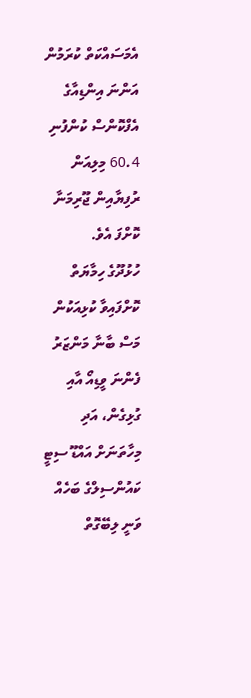އެމަސައްކަތް ކުރަމުން އަންނަ އިންޑިއާގެ އެފްކޮންސް ކުންފުނި 60.4 މިލިއަން ރުފިޔާއިން ޖޫރިމަނާ ކޮށްފަ އެވެ.
ހުޅުދޫގެ ހިމާޔަތް ކޮށްފައިވާ ކުޅިއަކުން މަސް ބާނާ މަންޒަރު ފެންނަ ވީޑިއޯ އާއި ގުޅިގެން، އަދި މިހާތަނަށް އައްޑޫ ސިޓީ ކައުންސިލްގެ ބަހެއް ވަނީ ލިބޭގޮތް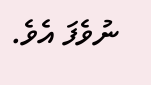ނުވެފަ އެވެ.